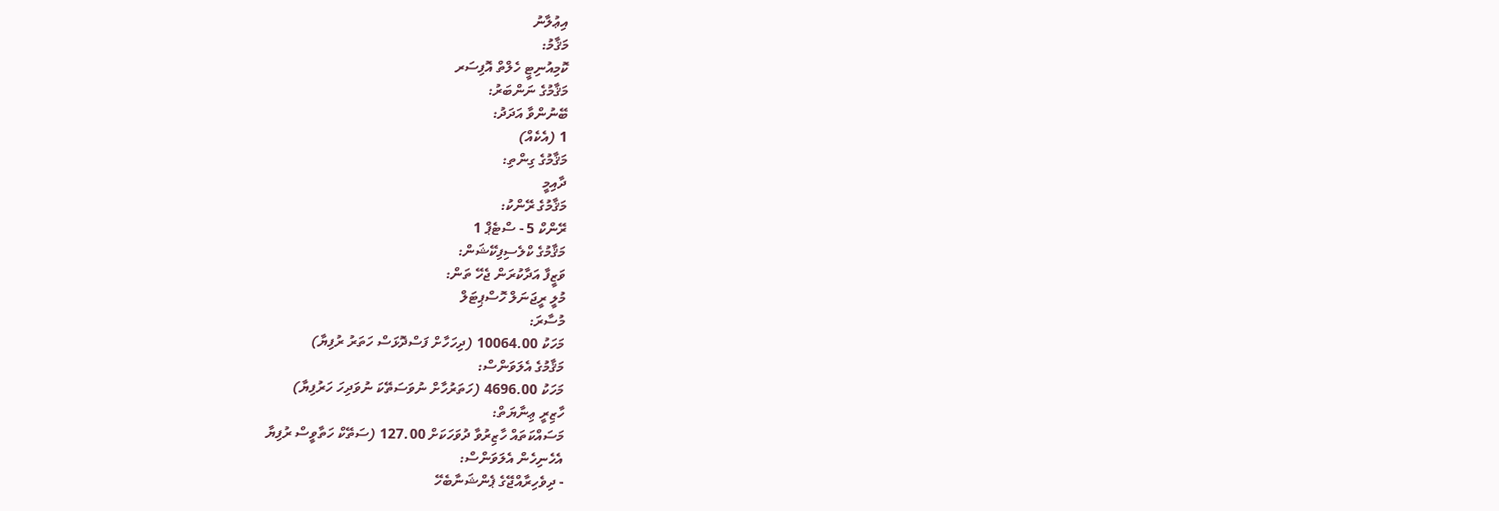އިޢުލާނު
މަޤާމު:
ކޮމިއުނިޓީ ހެލްތް އޮފިސަރ
މަޤާމުގެ ނަންބަރު:
ބޭނުންވާ އަދަދު:
1 (އެކެއް)
މަޤާމުގެ ގިންތި:
ދާއިމީ
މަޤާމުގެ ރޭންކު:
ރޭންކް 5 - ސްޓެޕް 1
މަޤާމުގެ ކްލެސިފިކޭޝަން:
ވަޒީފާ އަދާކުރަން ޖެހޭ ތަން:
މުލީ ރީޖަނަލް ހޮސްޕިޓަލް
މުސާރަ:
މަހަކު 10064.00 (ދިހަހާށް ފަސްދޮޅަސް ހަތަރު ރުފިޔާ)
މަޤާމުގެ އެލަވަންސް:
މަހަކު 4696.00 (ހަތަރުހާށް ނުވަސަތޭކަ ނުވަދިހަ ހަރުފިޔާ)
ހާޒިރީ ޢިނާޔަތް:
މަސައްކަތައް ހާޒިރުވާ ދުވަހަކަށް 127.00 (ސަތޭކް ހަތާވީސް ރުފިޔާ
އެހެނިހެން އެލަވަންސް:
- ދިވެހިރާއްޖޭގެ ޕެންޝަނާބެހޭ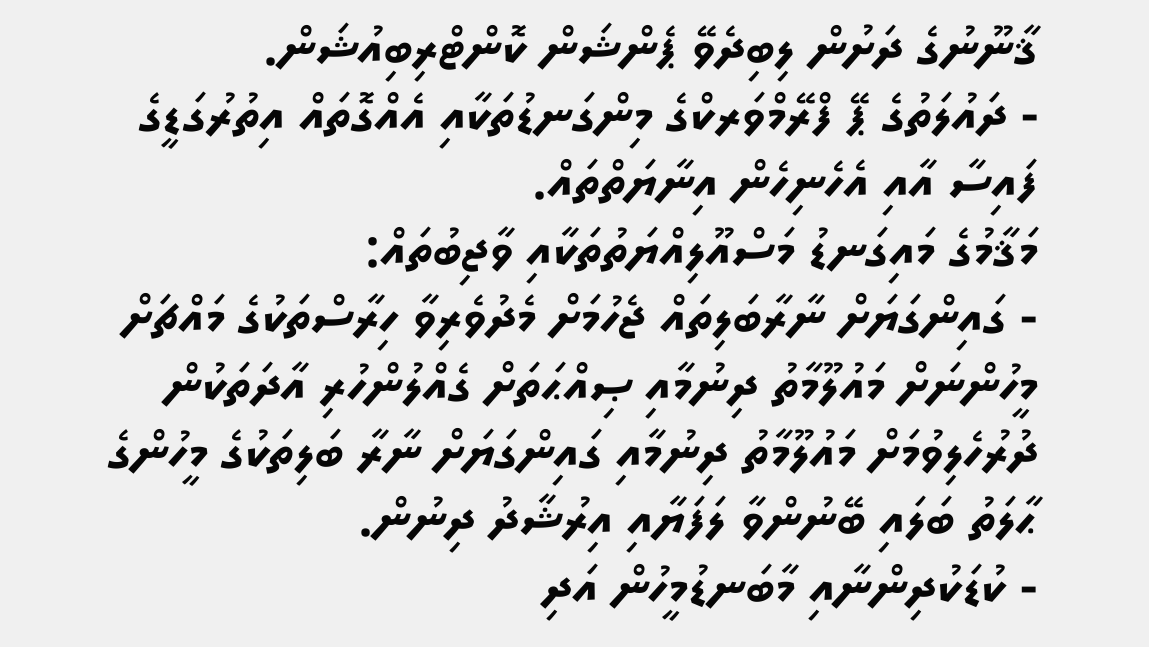ޤާނޫނުގެ ދަށުން ލިބިދެވޭ ޕެންޝަން ކޮންޓްރިބިއުޝަން.
- ދައުލަތުގެ ޕޭ ފްރޭމްވަރކްގެ މިންގަނޑުތަކާއި އެއްގޮތައް އިތުރުގަޑީގެ ފައިސާ އާއި އެހެނިހެން އިނާޔަތްތައް.
މަޤާމުގެ މައިގަނޑު މަސްއޫލިއްޔަތުތަކާއި ވާޖިބުތައް:
- ގައިންގަޔަށް ނާރާބަލިތައް ޖެހުމަށް މެދުވެރިވާ ހިރާސްތަކުގެ މައްޗަށް މީހުންނަށް މައުލޫމާތު ދިނުމާއި ޞިއްޙަތަށް ގެއްލުންހުރި އާދަތަކުން ދުރުހެލިވުމަށް މައުލޫމާތު ދިނުމާއި ގައިންގަޔަށް ނާރާ ބަލިތަކުގެ މީހުންގެ ޙާލަތު ބަލައި ބޭނުންވާ ލަފަޔާއި އިރުޝާދު ދިނުން.
- ކުޑަކުދިންނާއި މާބަނޑުމީހުން އަދި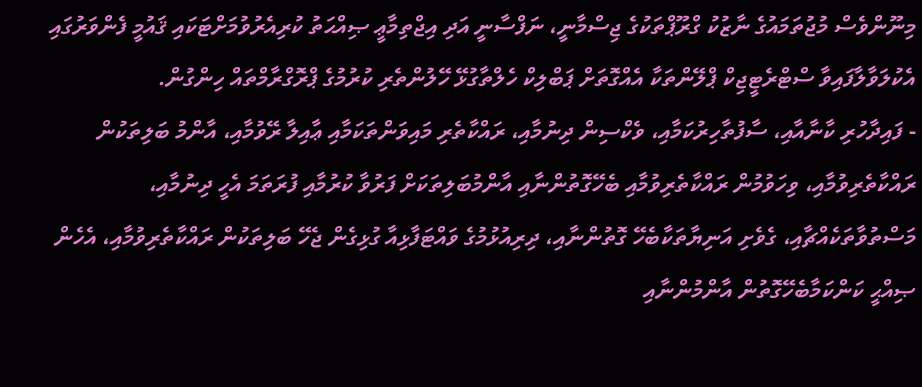މިނޫންވެސް މުޖުތަމައުގެ ނާޒުކު ގްރޫޕްތަކުގެ ޖިސްމާނީ، ނަފްސާނީ އަދި އިޖްތިމާޢީ ޞިއްޙަތު ކުރިއެރުވުމަށްޓަކައި ޤައުމީ ފެންވަރުގައި އެކުލަވާލާފައިވާ ސްޓްރެޓީޖިކް ޕްލޭންތަކާ އެއްގޮތަށް ޕަބްލިކް ހެލްތާގުޅޭ ހޭލުންތެރި ކުރުމުގެ ޕްރޮގްރާމްތައް ހިންގުން.
- ފައިދާހުރި ކާނާއާއި، ސާފުތާހިރުކަމާއި، ވެކްސިން ދިނުމާއި، ރައްކާތެރި މައިވަންތަކަމާއި ޢާއިލާ ރޭވުމާއި، އާންމު ބަލިތަކުން ރައްކާތެރިވުމާއި، ވިހަވުމުން ރައްކާތެރިވުމާއި ބެހޭގޮތުންނާއި އާންމުބަލިތަކަށް ފަރުވާ ކުރުމާއި ފުރަތަމަ އެހީ ދިނުމާއި، މަސްތުވާތަކެއްޗާއި، ގެވެށި އަނިޔާތަކާބެހޭ ގޮތުންނާއި، ދިރިއުޅުމުގެ ވައްޓަފާޅިއާ ގުޅިގެން ޖެހޭ ބަލިތަކުން ރައްކާތެރިވުމާއި، އެހެން ޞިއްޙީ ކަންކަމާބެހޭގޮތުން އާންމުންނާއި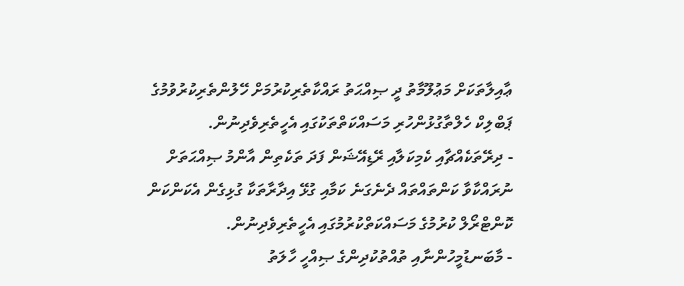ޢާއިލާތަކަށް މަޢުލޫމާތު ދީ ޞިއްޙަތު ރައްކާތެރިކުރުމަށް ހޭލުންތެރިކުރުވުމުގެ ޕަބްލިކް ހެލްތާގުޅުންހުރި މަސައްކަތްތަކުގައި އެހީތެރިވެދިނުން.
- ދިރޭތަކެއްޗާއި ކެމިކަލާއި ރޭޑިއޭޝަން ފަދަ ތަކެތިން އާންމު ޞިއްޙަތަށް ނުރައްކާވާ ކަންތައްތައް ދެނެގަނެ ކަމާއި ގުޅޭ އިދާރާތަކާ ގުޅިގެން އެކަންކަން ކޮންޓްރޯލް ކުރުމުގެ މަސައްކަތްކުރުމުގައި އެހީތެރިވެދިނުން.
- މާބަނޑުމީހުންނާއި ތުއްތުކުދިންގެ ޞިއްހީ ހާލަތު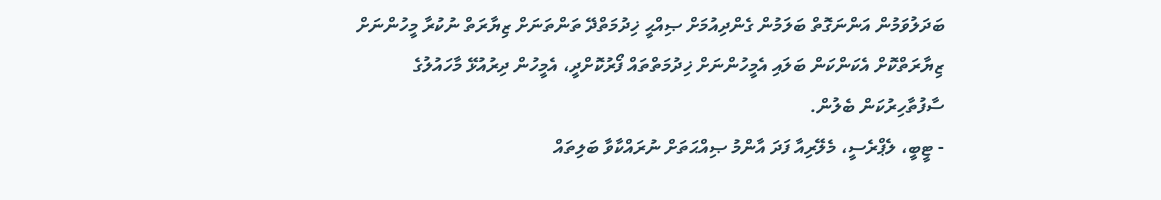ބަދަލުވަމުން އަންނަގޮތް ބަލަމުން ގެންދިއުމަށް ޞިއްޙީ ޚިދުމަތްދޭ ތަންތަނަށް ޒިޔާރަތް ނުކުރާ މީހުންނަށް ޒިޔާރަތްކޮށް އެކަންކަން ބަލައި އެމީހުންނަށް ޚިދުމަތްތައް ފޯރުކޮށްދީ، އެމީހުން ދިރުއުޅޭ މާހައުލުގެ ސާފުތާހިރުކަން ބެލުން.
- ޓީބީ، ލެޕްރެސީ، މެލޭރިއާ ފަދަ އާންމު ޞިއްޙަތަށް ނުރައްކާވާ ބަލިތައް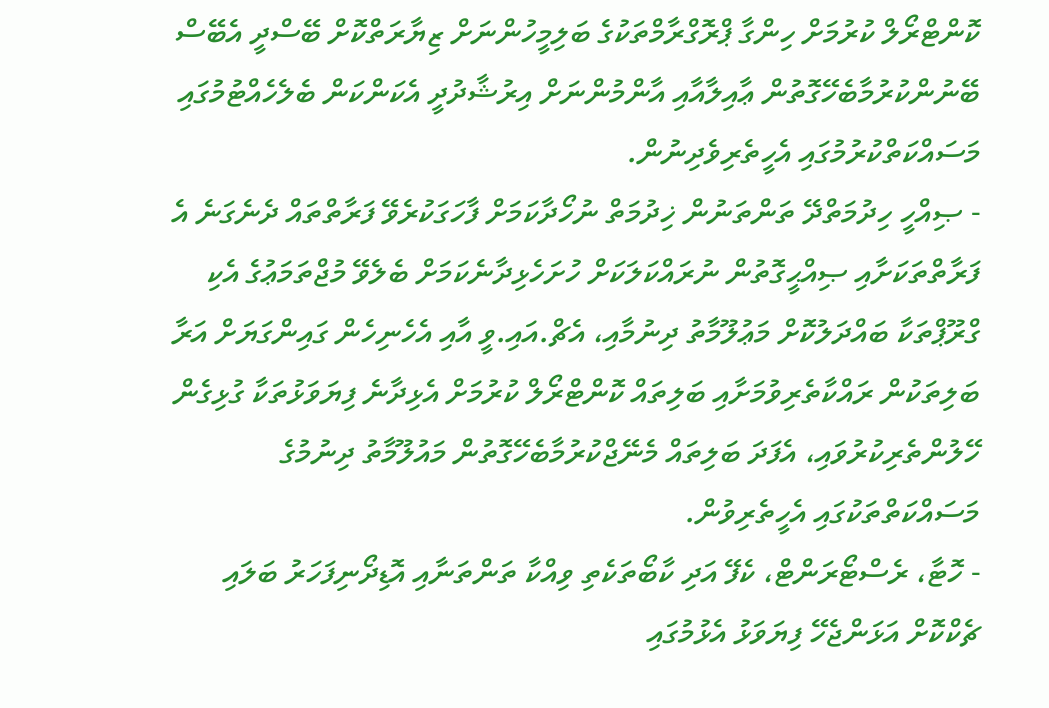ކޮންޓްރޯލް ކުރުމަށް ހިންގާ ޕްރޮގްރާމްތަކުގެ ބަލިމީހުންނަށް ޒިޔާރަތްކޮށް ބޭސްދީ އެބޭސް ބޭނުންކުރުމާބެހޭގޮތުން ޢާއިލާއާއި އާންމުންނަށް އިރުޝާދުދީ އެކަންކަން ބެލެހެއްޓުމުގައި މަސައްކަތްކުރުމުގައި އެހީތެރިވެދިނުން.
- ޞިއްހީ ހިދުމަތްދޭ ތަންތަނުން ޚިދުމަތް ނުހޯދާކަމަށް ފާހަގަކުރެވޭ ފަރާތްތައް ދެނެގަނެ އެ ފަރާތްތަކަށާއި ޞިއްޙީގޮތުން ނުރައްކަލަކަށް ހުށަހެޅިދާނެކަމަށް ބެލެވޭ މުޖްތަމަޢުގެ އެކި ގްރޫޕްތަކާ ބައްދަލުކޮށް މަޢުލޫމާތު ދިނުމާއި، އެޗް.އައި.ވީ އާއި އެހެނިހެން ގައިންގަޔަށް އަރާ ބަލިތަކުން ރައްކާތެރިވުމަށާއި ބަލިތައް ކޮންޓްރޯލް ކުރުމަށް އެޅިދާނެ ފިޔަވަޅުތަކާ ގުޅިގެން ހޭލުންތެރިކުރުވައި، އެފަދަ ބަލިތައް މެނޭޖްކުރުމާބެހޭގޮތުން މައުލޫމާތު ދިނުމުގެ މަސައްކަތްތަކުގައި އެހީތެރިވުން.
- ހޮޓާ، ރެސްޓޯރަންޓް، ކެފޭ އަދި ކާބޯތަކެތި ވިއްކާ ތަންތަނާއި އޮޑިދޯނިފަހަރު ބަލައި ޗެކްކޮށް އަޅަންޖެހޭ ފިޔަވަޅު އެޅުމުގައި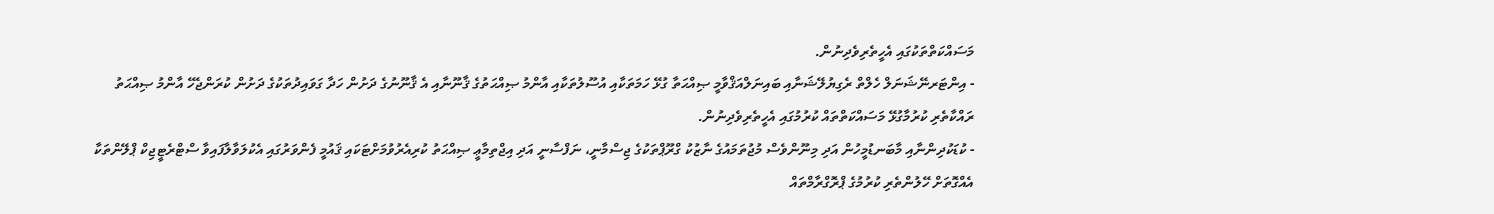މަސައްކަތްތަކުގައި އެހީތެރިވެދިނުން.
- އިންޓަރނޭޝަނަލް ހެލްތް ރެގިޔުލޭޝަނާއި ބައިނަލްއަޤްވާމީ ޞިއްޙަތާ ގުޅޭ ހަމަތަކާއި އުސޫލުތަކާއި އާންމު ޞިއްޙަތުގެ ޤާނޫނާއި އެ ޤާނޫނުގެ ދަށުން ހަދާ ގަވައިދުތަކުގެ ދަށުން ކުރަންޖެހޭ އާންމު ޞިއްޙަތު ރައްކާތެރި ކުރުމާގުޅޭ މަސައްކަތްތައް ކުރުމުގައި އެހީތެރިވެދިނުން.
- ކުޑަކުދިންނާއި މާބަނޑުމީހުން އަދި މިނޫންވެސް މުޖުތަމައުގެ ނާޒުކު ގްރޫޕްތަކުގެ ޖިސްމާނީ، ނަފްސާނީ އަދި އިޖްތިމާޢީ ޞިއްޙަތު ކުރިއެރުވުމަށްޓަކައި ޤައުމީ ފެންވަރުގައި އެކުލަވާލާފައިވާ ސްޓްރެޓީޖިކް ޕްލޭންތަކާ އެއްގޮތަށް ހޭލުންތެރި ކުރުމުގެ ޕްރޮގްރާމްތައް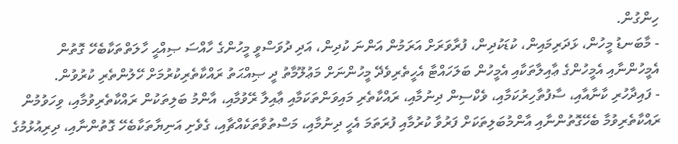ހިންގުން.
- މާބަނޑު މީހުން، ޅަދަރިމައިން، ކުޑަކުދިން، ފުރާވަރަށް އަރަމުން އަންނަ ކުދިން، އަދި ދުވަސްވީ މީހުންގެ ހާއްސަ ޞިއްޙީ ހާލަތްތަކާބެހޭ ގޮތުން އެމީހުންނާއި އެމީހުންގެ ޢާއިލާތަކާއި އެމީހުން ބަލަހައްޓާ އެހީތެރިވެދޭ މީހުންނަށް މަޢުލޫމާތު ދީ ޞިއްޙަތު ރައްކާތެރިކުރުމަށް ހޭލުންތެރި ކުރުވުން.
- ފައިދާހުރި ކާނާއާއި، ސާފުތާހިރުކަމާއި، ވެކްސިން ދިނުމާއި، ރައްކާތެރި މައިވަންތަކަމާއި ޢާއިލާ ރޭވުމާއި، އާންމު ބަލިތަކުން ރައްކާތެރިވުމާއި، ވިހަވުމުން ރައްކާތެރިވުމާ ބެހޭގޮތުންނާއި އާންމުބަލިތަކަށް ފަރުވާ ކުރުމާއި ފުރަތަމަ އެހީ ދިނުމާއި، މަސްތުވާތަކެއްޗާއި، ގެވެށި އަނިޔާތަކާބެހޭ ގޮތުންނާއި، ދިރިއުޅުމުގެ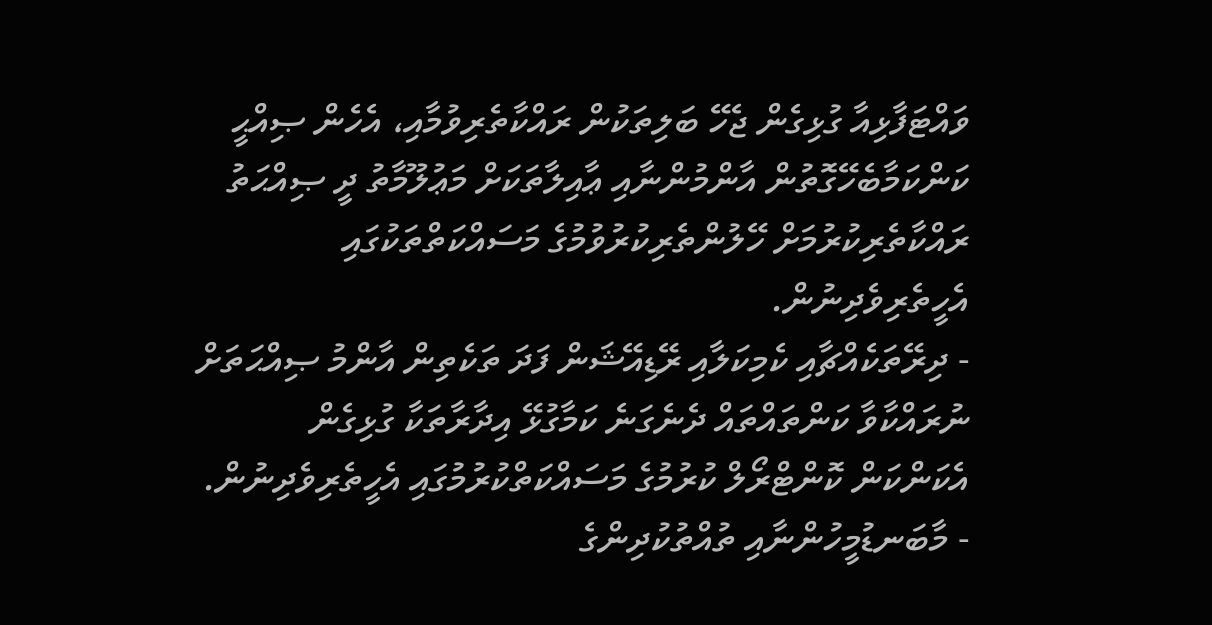ވައްޓަފާޅިއާ ގުޅިގެން ޖެހޭ ބަލިތަކުން ރައްކާތެރިވުމާއި، އެހެން ޞިއްޙީ ކަންކަމާބެހޭގޮތުން އާންމުންނާއި ޢާއިލާތަކަށް މަޢުލޫމާތު ދީ ޞިއްޙަތު ރައްކާތެރިކުރުމަށް ހޭލުންތެރިކުރުވުމުގެ މަސައްކަތްތަކުގައި އެހީތެރިވެދިނުން.
- ދިރޭތަކެއްޗާއި ކެމިކަލާއި ރޭޑިއޭޝަން ފަދަ ތަކެތިން އާންމު ޞިއްޙަތަށް ނުރައްކާވާ ކަންތައްތައް ދެނެގަނެ ކަމާގުޅޭ އިދާރާތަކާ ގުޅިގެން އެކަންކަން ކޮންޓްރޯލް ކުރުމުގެ މަސައްކަތްކުރުމުގައި އެހީތެރިވެދިނުން.
- މާބަނޑުމީހުންނާއި ތުއްތުކުދިންގެ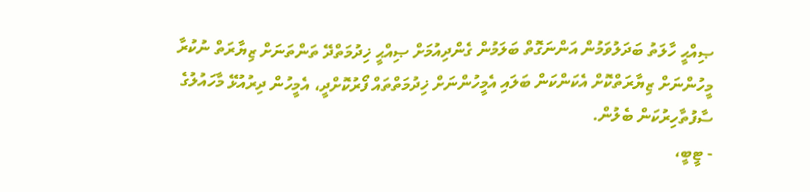ޞިއްޙީ ހާލަތު ބަދަލުވަމުން އަންނަގޮތް ބަލަމުން ގެންދިއުމަށް ޞިއްޙީ ޚިދުމަތްދޭ ތަންތަނަށް ޒިޔާރަތް ނުކުރާ މީހުންނަށް ޒިޔާރަތްކޮށް އެކަންކަން ބަލައި އެމީހުންނަށް ޚިދުމަތްތައް ފޯރުކޮށްދީ، އެމީހުން ދިރުއުޅޭ މާހައުލުގެ ސާފުތާހިރުކަން ބެލުން.
- ޓީބީ،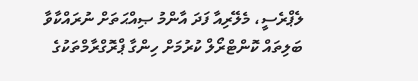ލެޕްރެސީ، މެލޭރިއާ ފަދަ އާންމު ޞިއްޙަތަށް ނުރައްކާވާ ބަލިތައް ކޮންޓްރޯލް ކުރުމަށް ހިންގާ ޕްރޮގްރާމްތަކުގެ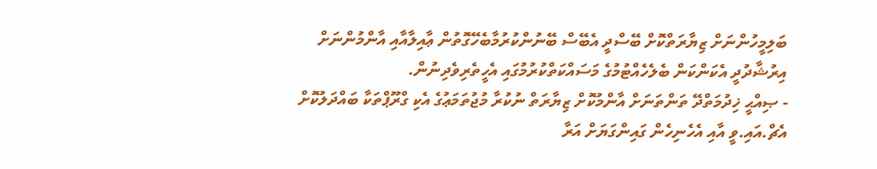ބަލިމީހުންނަށް ޒިޔާރަތްކޮށް ބޭސްދީ އެބޭސް ބޭނުންކުރުމާބެހޭގޮތުން ޢާއިލާއާއި އާންމުންނަށް އިރުޝާދުދީ އެކަންކަން ބެލެހެއްޓުމުގެ މަސައްކަތްކުރުމުގައި އެހީތެރިވެދިނުން.
- ޞިއްޙީ ޚިދުމަތްދޭ ތަންތަނަށް އާންމުކޮށް ޒިޔާރަތް ނުކުރާ މުޖުތަމަޢުގެ އެކި ގްރޫޕްތަކާ ބައްދަލުކޮށް އެޗް.އައި.ވީ އާއި އެހެނިހެން ގައިންގަޔަށް އަރާ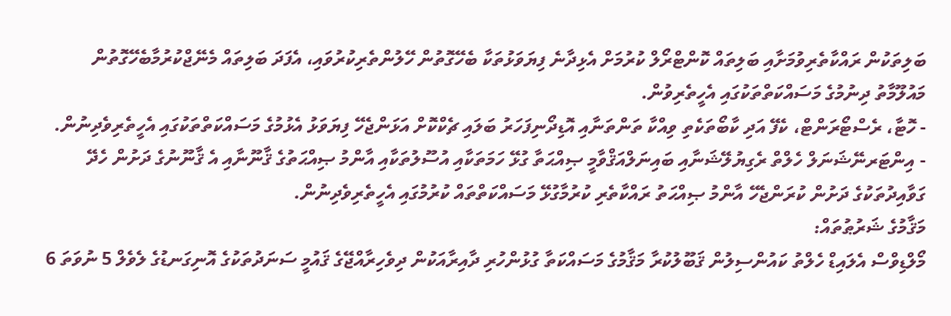ބަލިތަކުން ރައްކާތެރިވުމަށާއި ބަލިތައް ކޮންޓްރޯލް ކުރުމަށް އެޅިދާނެ ފިޔަވަޅުތަކާ ބެހޭގޮތުން ހޭލުންތެރިކުރުވައި، އެފަދަ ބަލިތައް މެނޭޖްކުރުމާބެހޭގޮތުން މައުލޫމާތު ދިނުމުގެ މަސައްކަތްތަކުގައި އެހީތެރިވުން.
- ހޮޓާ، ރެސްޓޯރަންޓް، ކެފޭ އަދި ކާބޯތަކެތި ވިއްކާ ތަންތަނާއި އޮޑިދޯނިފަހަރު ބަލައި ޗެކްކޮށް އަޅަންޖެހޭ ފިޔަވަޅު އެޅުމުގެ މަސައްކަތްތަކުގައި އެހީތެރިވެދިނުން.
- އިންޓަރނޭޝަނަލް ހެލްތް ރެގިޔުލޭޝަނާއި ބައިނަލްއަޤްވާމީ ޞިއްޙަތާ ގުޅޭ ހަމަތަކާއި އުސޫލުތަކާއި އާންމު ޞިއްޙަތުގެ ޤާނޫނާއި އެ ޤާނޫނުގެ ދަށުން ހެދޭ ގަވާއިދުތަކުގެ ދަށުން ކުރަންޖެހޭ އާންމު ޞިއްޙަތު ރައްކާތެރި ކުރުމާގުޅޭ މަސައްކަތްތައް ކުރުމުގައި އެހީތެރިވެދިނުން.
މަޤާމުގެ ޝަރުޠުތައް:
މޯލްޑިވްސް އެލައިޑް ހެލްތު ކައުންސިލުން ޤަބޫލުކުރާ މަޤާމުގެ މަސައްކަތާ ގުޅުންހުރި ދާއިރާއަކުން ދިވެހިރާއްޖޭގެ ޤައުމީ ސަނަދުތަކުގެ އޮނިގަނޑުގެ ލެވެލް 5 ނުވަތަ 6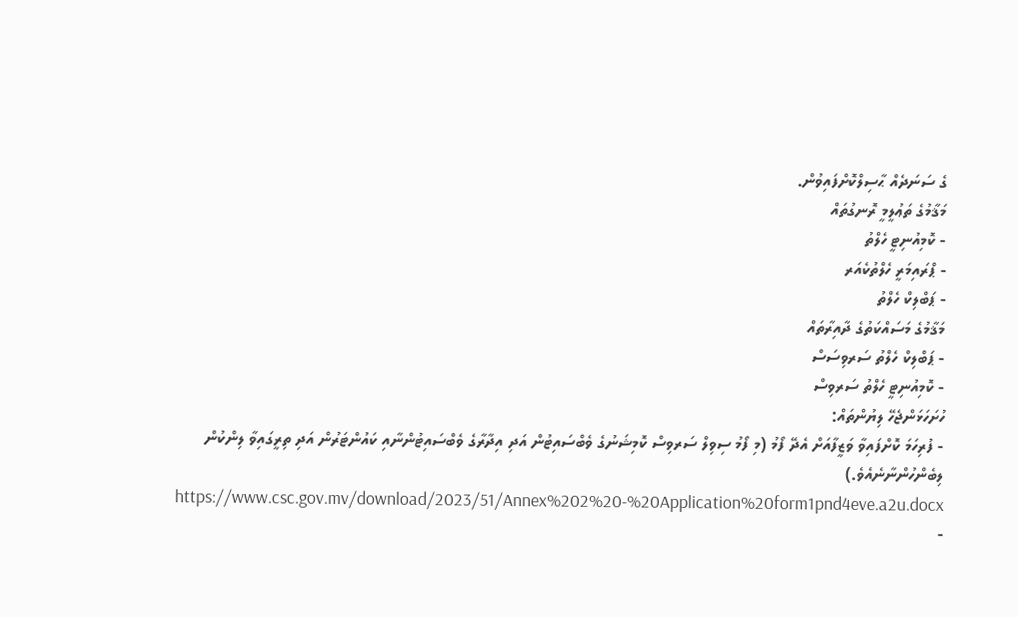ގެ ސަނަދެއް ޙާސިލްކޮށްފައިވުން.
މަޤާމުގެ ތަޢުލީމީ ރޮނގުތައް
- ކޮމިއުނިޓީ ހެލްތު
- ޕްރައިމަރީ ހެލްތުކެއަރ
- ޕަބްލިކް ހެލްތު
މަޤާމުގެ މަސައްކަތުގެ ދާއިރާތައް
- ޕަބްލިކް ހެލްތު ސަރވިސަސް
- ކޮމިއުނިޓީ ހެލްތު ސަރވިސް
ހުށަހަޅަންޖެހޭ ލިޔުންތައް:
- ފުރިހަމަ ކޮށްފައިވާ ވަޒީފާއަށް އެދޭ ފޯމު (މި ފޯމު ސިވިލް ސަރވިސް ކޮމިޝަނުގެ ވެބްސައިޓުން އަދި އިދާރާގެ ވެބްސައިޓުންނާއި ކައުންޓަރުން އަދި ތިރީގައިވާ ލިންކުން ލިބެންހުންނާނެއެވެ.) https://www.csc.gov.mv/download/2023/51/Annex%202%20-%20Application%20form1pnd4eve.a2u.docx
-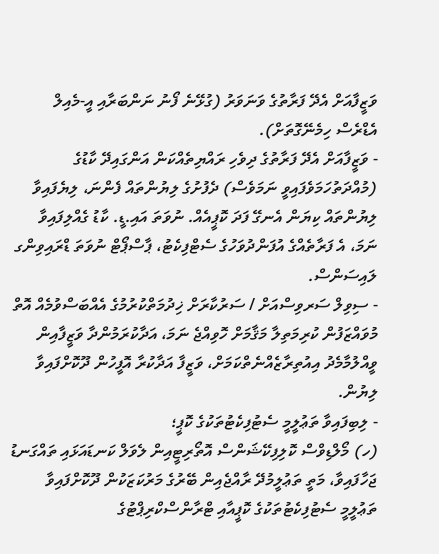ވަޒީފާއަށް އެދޭ ފަރާތުގެ ވަނަވަރު (ގުޅޭނެ ފޯނު ނަންބަރާއި އީ-މެއިލް އެޑްރެސް ހިމެނޭގޮތަށް).
- ވަޒީފާއަށް އެދޭ ފަރާތުގެ ދިވެހި ރައްޔިތެއްކަން އަންގައިދޭ ކާޑުގެ (މުއްދަތުހަމަވެފައިވީ ނަމަވެސް) ދެފުށުގެ ލިޔުންތައް ފެންނަ، ލިޔެފައިވާ ލިޔުންތައް ކިޔަން އެނގޭ ފަދަ ކޮޕީއެއް. ނުވަތަ އައި.ޑީ. ކާޑު ގެއްލިފައިވާ ނަމަ، އެ ފަރާތެއްގެ އުފަންދުވަހުގެ ސެޓްފިކެޓު، ޕާސްޕޯޓް ނުވަތަ ޑްރައިވިންގ ލައިސަންސް.
- ސިވިލް ސަރވިސްއަށް / ސަރުކާރަށް ޚިދުމަތްކުރުމުގެ އެއްބަސްވުމެއް އޮތް މުވައްޒަފުން ކުރިމަތިލާ މަޤާމަށް ހޮވިއްޖެ ނަމަ، އަދާކުރަމުންދާ ވަޒީފާއިން ވީއްލުމާމެދު އިއުތިރާޒެއްނެތްކަމަށް، ވަޒީފާ އަދާކުރާ އޮފީހުން ދޫކޮށްފައިވާ ލިޔުން.
- ލިބިފައިވާ ތަޢުލީމީ ސެޓުފިކެޓުތަކުގެ ކޮޕީ؛
(ހ) މޯލްޑިވްސް ކޮލިފިކޭޝަންސް އޮތޯރިޓީއިން ލެވަލް ކަނޑައަޅައި ތައްގަނޑު ޖަހާފައިވާ، މަތީ ތަޢުލީމުދޭ ރާއްޖެއިން ބޭރުގެ މަރުކަޒަކުން ދޫކޮށްފައިވާ ތަޢުލީމީ ސެޓުފިކެޓުތަކުގެ ކޮޕީއާއި ޓްރާންސްކްރިޕްޓުގެ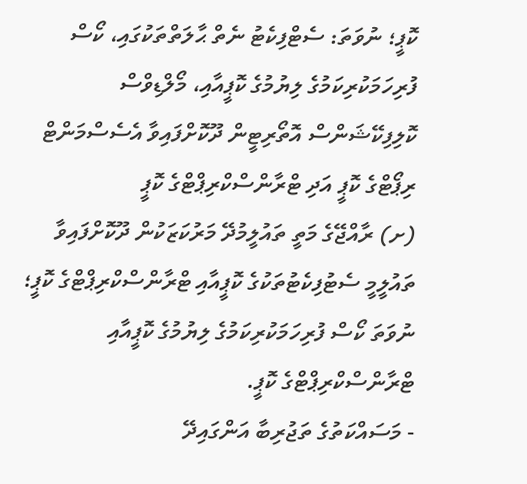ކޮޕީ؛ ނުވަތަ: ސެޓްފިކެޓު ނެތް ޙާލަތްތަކުގައި، ކޯސް ފުރިހަމަކުރިކަމުގެ ލިޔުމުގެ ކޮޕީއާއި، މޯލްޑިވްސް ކޮލިފިކޭޝަންސް އޮތޯރިޓީން ދޫކޮށްފައިވާ އެސެސްމަންޓް ރިޕޯޓްގެ ކޮޕީ އަދި ޓްރާންސްކްރިޕްޓްގެ ކޮޕީ
(ށ) ރާއްޖޭގެ މަތީ ތައުލީމުދޭ މަރުކަޒަކުން ދޫކޮށްފައިވާ ތައުލީމީ ސެޓުފިކެޓުތަކުގެ ކޮޕީއާއި ޓްރާންސްކްރިޕްޓްގެ ކޮޕީ؛ ނުވަތަ ކޯސް ފުރިހަމަކުރިކަމުގެ ލިޔުމުގެ ކޮޕީއާއި ޓްރާންސްކްރިޕްޓްގެ ކޮޕީ.
- މަސައްކަތުގެ ތަޖުރިބާ އަންގައިދޭ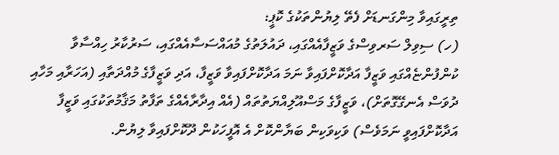ތިރީގައިވާ މިންގަނޑަށް ފެތޭ ލިޔުންތަކުގެ ކޮޕީ:
(ހ) ސިވިލް ސަރވިސްގެ ވަޒީފާއެއްގައި، ދައުލަތުގެ މުއައްސަސާއެއްގައި، ސަރުކާރު ހިއްސާވާ ކުންފުންޏެއްގައި ވަޒީފާ އަދާކޮށްފައިވާ ނަމަ އަދާކޮށްފައިވާ ވަޒީފާ، އަދި ވަޒީފާގެ މުއްދަތާއި (އަހަރާއި މަހާއި ދުވަސް އެނގޭގޮތަށް)، ވަޒީފާގެ މަސްއޫލިއްޔަތުތައް (އެއް އިދާރާއެއްގެ ތަފާތު މަޤާމުތަކުގައި ވަޒީފާ އަދާކޮށްފައިވީ ނަމަވެސް) ވަކިވަކިން ބަޔާންކޮށް އެ އޮފީހަކުން ދޫކޮށްފައިވާ ލިޔުން.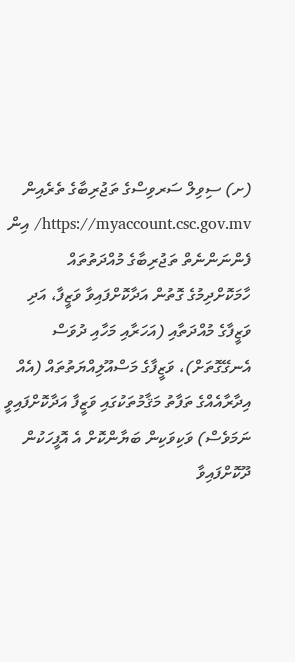(ށ) ސިވިލް ސަރވިސްގެ ތަޖުރިބާގެ ތެރެއިން https://myaccount.csc.gov.mv/ އިން ފެންނަންނެތް ތަޖުރިބާގެ މުއްދަތުތައް ހާމަކޮށްދިމުގެ ގޮތުން އަދާކޮށްފައިވާ ވަޒީފާ، އަދި ވަޒީފާގެ މުއްދަތާއި (އަހަރާއި މަހާއި ދުވަސް އެނގޭގޮތަށް)، ވަޒީފާގެ މަސްއޫލިއްޔަތުތައް (އެއް އިދާރާއެއްގެ ތަފާތު މަޤާމުތަކުގައި ވަޒީފާ އަދާކޮށްފައިވީ ނަމަވެސް) ވަކިވަކިން ބަޔާންކޮށް އެ އޮފީހަކުން ދޫކޮށްފައިވާ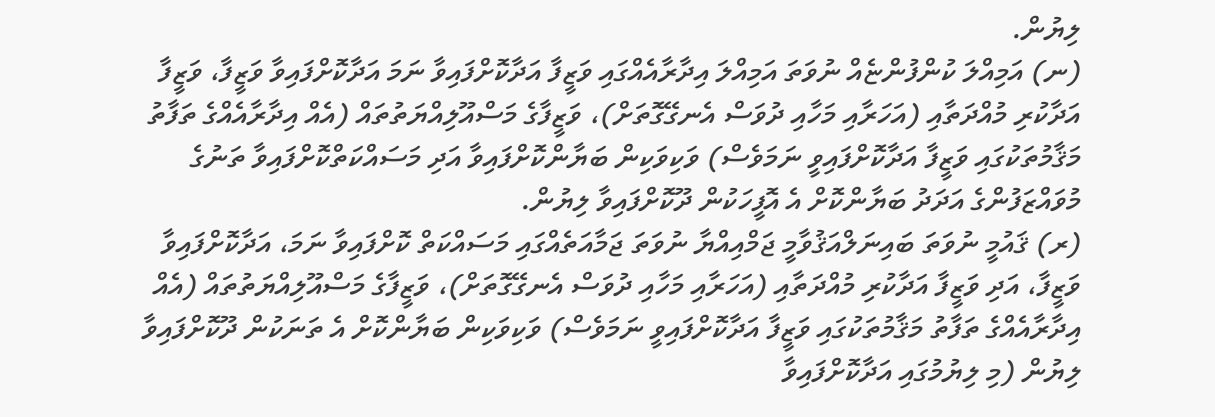ލިޔުން.
(ނ) އަމިއްލަ ކުންފުންޏެއް ނުވަތަ އަމިއްލަ އިދާރާއެއްގައި ވަޒީފާ އަދާކޮށްފައިވާ ނަމަ އަދާކޮށްފައިވާ ވަޒީފާ، ވަޒީފާ އަދާކުރި މުއްދަތާއި (އަހަރާއި މަހާއި ދުވަސް އެނގޭގޮތަށް)، ވަޒީފާގެ މަސްއޫލިއްޔަތުތައް (އެއް އިދާރާއެއްގެ ތަފާތު މަޤާމުތަކުގައި ވަޒީފާ އަދާކޮށްފައިވީ ނަމަވެސް) ވަކިވަކިން ބަޔާންކޮށްފައިވާ އަދި މަސައްކަތްކޮށްފައިވާ ތަނުގެ މުވައްޒަފުންގެ އަދަދު ބަޔާންކޮށް އެ އޮފީހަކުން ދޫކޮށްފައިވާ ލިޔުން.
(ރ) ޤައުމީ ނުވަތަ ބައިނަލްއަޤުވާމީ ޖަމްއިއްޔާ ނުވަތަ ޖަމާއަތެއްގައި މަސައްކަތް ކޮށްފައިވާ ނަމަ، އަދާކޮށްފައިވާ ވަޒީފާ، އަދި ވަޒީފާ އަދާކުރި މުއްދަތާއި (އަހަރާއި މަހާއި ދުވަސް އެނގޭގޮތަށް)، ވަޒީފާގެ މަސްއޫލިއްޔަތުތައް (އެއް އިދާރާއެއްގެ ތަފާތު މަޤާމުތަކުގައި ވަޒީފާ އަދާކޮށްފައިވީ ނަމަވެސް) ވަކިވަކިން ބަޔާންކޮށް އެ ތަނަކުން ދޫކޮށްފައިވާ ލިޔުން (މި ލިޔުމުގައި އަދާކޮށްފައިވާ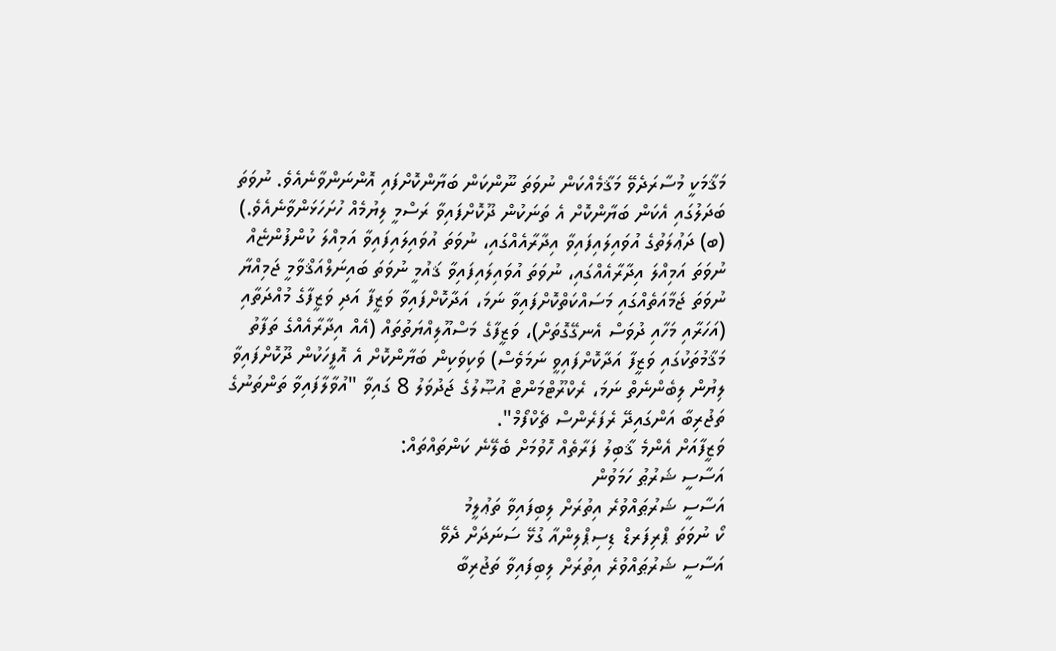މަޤާމަކީ މުސާރަދެވޭ މަޤާމެއްކަން ނުވަތަ ނޫންކަން ބަޔާންކޮށްފައި އޮންނަންވާނެއެވެ. ނުވަތަ ބަދަލުގައި އެކަން ބަޔާންކޮށް އެ ތަނަކުން ދޫކޮށްފައިވާ ރަސްމީ ލިޔުމެއް ހުށަހަޅަންވާނެއެވެ.)
(ބ) ދަޢުލަތުގެ އުވައިލައިފައިވާ އިދާރާއެއްގައި، ނުވަތަ އުވައިލައިފައިވާ އަމިއްލަ ކުންފުންޏެއް ނުވަތަ އަމިއްލަ އިދާރާއެއްގައި، ނުވަތަ އުވައިލައިފައިވާ ޤައުމީ ނުވަތަ ބައިނަލްއަޤްވާމީ ޖަމިއްޔާ ނުވަތަ ޖަމާއަތެއްގައި މަސައްކަތްކޮށްފައިވާ ނަމަ، އަދާކޮށްފައިވާ ވަޒީފާ އަދި ވަޒީފާގެ މުއްދަތާއި (އަހަރާއި މަހާއި ދުވަސް އެނގޭގޮތަށް)، ވަޒީފާގެ މަސްއޫލިއްޔަތުތައް (އެއް އިދާރާއެއްގެ ތަފާތު މަޤާމުތަކުގައި ވަޒީފާ އަދާކޮށްފައިވީ ނަމަވެސް) ވަކިވަކިން ބަޔާންކޮށް އެ އޮފީހަކުން ދޫކޮށްފައިވާ ލިޔުން ލިބެންނެތް ނަމަ، ރެކްރޫޓްމަންޓް އުޞޫލުގެ ޖަދުވަލު 8 ގައިވާ "އުވާލާފައިވާ ތަންތަނުގެ ތަޖުރިބާ އަންގައިދޭ ރެފަރެންސް ޗެކްފޯމް".
ވަޒީފާއަށް އެންމެ ޤާބިލު ފަރާތެއް ހޮވުމަށް ބެލޭނެ ކަންތައްތައް:
އަސާސީ ޝަރުޠު ހަމަވުން
އަސާސީ ޝަރުޠައްވުރެ އިތުރަށް ލިބިފައިވާ ތަޢުލީމު
ކޯ ނުވަތަ ޕްރިފަރޑް ޑިސިޕްލިންއާ ގުޅޭ ސަނަދަށް ދެވޭ
އަސާސީ ޝަރުޠައްވުރެ އިތުރަށް ލިބިފައިވާ ތަޖުރިބާ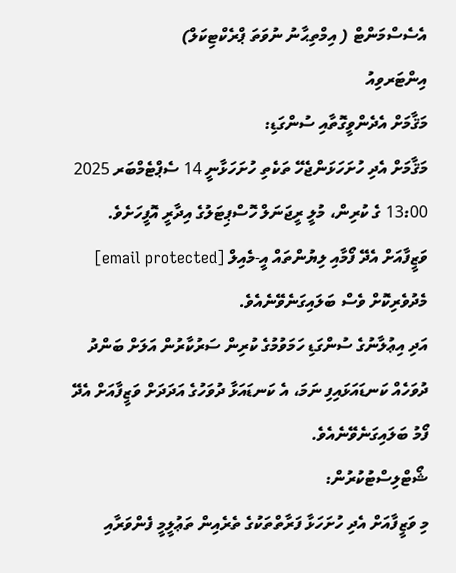އެސެސްމަންޓް ( އިމްތިޙާނު ނުވަތަ ޕްރެކްޓިކަލް)
އިންޓަރވިއު
މަޤާމަށް އެދެންވީގޮތާއި ސުންގަޑި:
މަޤާމަށް އެދި ހުށަހަޅަންޖެހޭ ތަކެތި ހުށަހަޅާނީ 14 ސެޕްޓެމްބަރ 2025 13:00 ގެ ކުރިން، މުލީ ރީޖަނަލް ހޮސްޕިޓަލުގެ އިދާރީ އޮފީހަށެވެ. ވަޒީފާއަށް އެދޭ ފޯމާއި ލިޔުންތައް އީ-މެއިލް [email protected] މެދުވެރިކޮށް ވެސް ބަލައިގަނެވޭނެއެވެ.
އަދި އިޢުލާނުގެ ސުންގަޑި ހަމަވުމުގެ ކުރިން ސަރުކާރުން އަލަށް ބަންދު ދުވަހެއް ކަނޑައަޅައިފި ނަމަ، އެ ކަނޑައަޅާ ދުވަހުގެ އަދަދަށް ވަޒީފާއަށް އެދޭ ފޯމު ބަލައިގަނެވޭނެއެވެ.
ޝޯޓްލިސްޓުކުރުން:
މި ވަޒީފާއަށް އެދި ހުށަހަޅާ ފަރާތްތަކުގެ ތެރެއިން ތަޢުލީމީ ފެންވަރާއި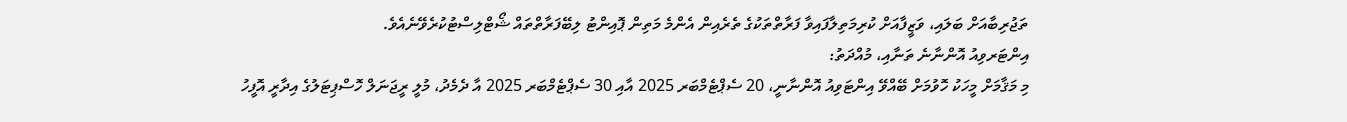ތަޖުރިބާއަށް ބަލައި، ވަޒީފާއަށް ކުރިމަތިލާފައިވާ ފަރާތްތަކުގެ ތެރެއިން އެންމެ މަތިން ޕޮއިންޓު ލިބޭފަރާތްތައް ޝޯޓްލިސްޓުކުރެވޭނެއެވެ.
އިންޓަރވިއު އޮންނާނެ ތަނާއި، މުއްދަތު:
މި މަޤާމަށް މީހަކު ހޮވުމަށް ބޭއްވޭ އިންޓަވިއު އޮންނާނީ، 20 ސެޕްޓެމްބަރ 2025 އާއި 30 ސެޕްޓެމްބަރ 2025 އާ ދެމެދު، މުލީ ރީޖަނަލް ހޮސްޕިޓަލުގެ އިދާރީ އޮފީހު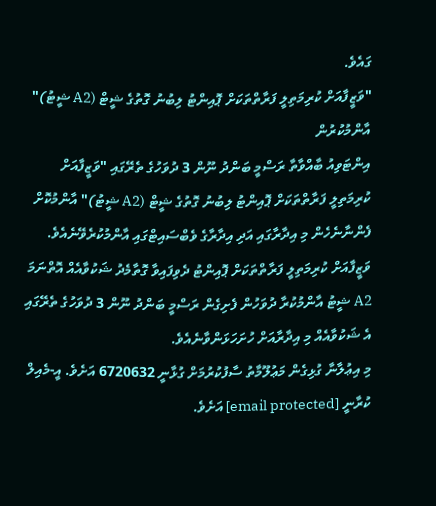ގައެވެ.
"ވަޒީފާއަށް ކުރިމަތިލީ ފަރާތްތަކަށް ޕޮއިންޓު ލިބުނު ގޮތުގެ ޝީޓް (A2 ޝީޓު)" އާންމުކުރުން
އިންޓަވިއު ބާއްވާތާ ރަސްމީ ބަންދު ނޫން 3 ދުވަހުގެ ތެރޭގައި "ވަޒީފާއަށް ކުރިމަތިލީ ފަރާތްތަކަށް ޕޮއިންޓު ލިބުނު ގޮތުގެ ޝީޓް (A2 ޝީޓު)" އާންމުކޮށް ފެންނާނެހެން މި އިދާރާގައި އަދި އިދާރާގެ ވެބްސައިޓްގައި އާންމުކުރެވޭނެއެވެ. ވަޒީފާއަށް ކުރިމަތިލީ ފަރާތްތަކަށް ޕޮއިންޓު ދެވިފައިވާ ގޮތާމެދު ޝަކުވާއެއް އޮތްނަމަ A2 ޝީޓު އާންމުކުރާ ދުވަހުން ފެށިގެން ރަސްމީ ބަންދު ނޫން 3 ދުވަހުގެ ތެރޭގައި އެ ޝަކުވާއެއް މި އިދާރާއަށް ހުށަހަޅަންވާނެއެވެ.
މި އިޢުލާނާ ގުޅިގެން މަޢުލޫމާތު ސާފުކުރުމަށް ގުޅާނީ 6720632 އަށެވެ. އީ-މެއިލް ކުރާނީ [email protected] އަށެވެ.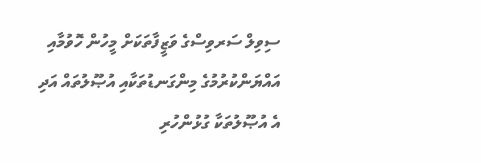ސިވިލް ސަރވިސްގެ ވަޒީފާތަކަށް މީހުން ހޮވުމާއި އައްޔަންކުރުމުގެ މިންގަނޑުތަކާއި އުޞޫލުތައް އަދި އެ އުޞޫލުތަކާ ގުޅުންހުރި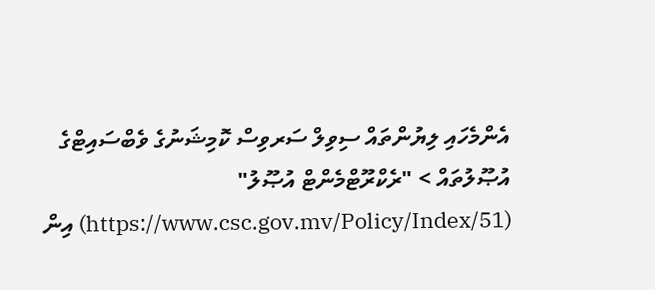އެންމެހައި ލިޔުންތައް ސިވިލް ސަރވިސް ކޮމިޝަނުގެ ވެބްސައިޓްގެ އުޞޫލުތައް > "ރެކްރޫޓްމެންޓް އުޞޫލު" (https://www.csc.gov.mv/Policy/Index/51) އިން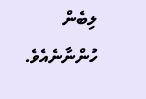ލިބެން ހުންނާނެއެވެ.